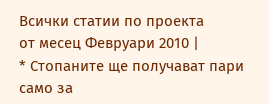Всички статии по проекта
от месец Февруари 2010 |
* Стопаните ще получават пари само за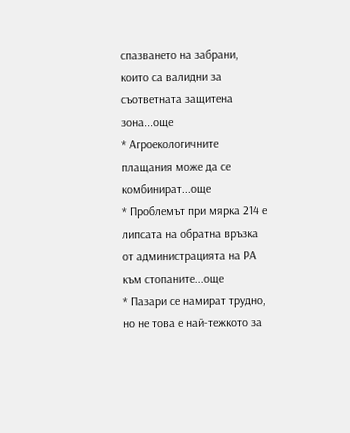спазването на забрани, които са валидни за съответната защитена зона...още
* Агроекологичните плащания може да се комбинират...още
* Проблемът при мярка 214 е липсата на обратна връзка от администрацията на РА към стопаните...още
* Пазари се намират трудно, но не това е най-тежкото за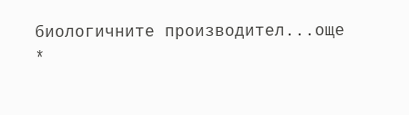биологичните производител...още
*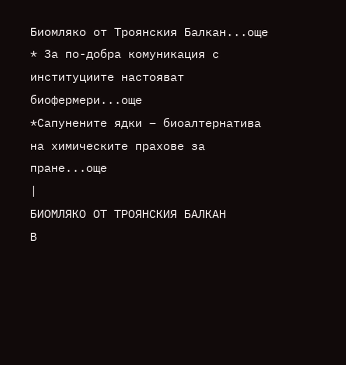Биомляко от Троянския Балкан...още
* За по-добра комуникация с институциите настояват биофермери...още
*Сапунените ядки – биоалтернатива на химическите прахове за пране...още
|
БИОМЛЯКО ОТ ТРОЯНСКИЯ БАЛКАН
В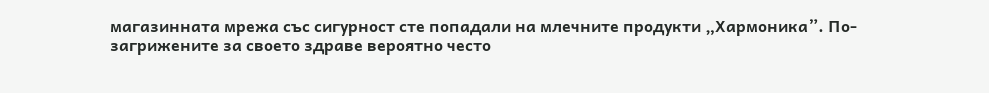магазинната мрежа със сигурност сте попадали на млечните продукти „Хармоника”. По-загрижените за своето здраве вероятно често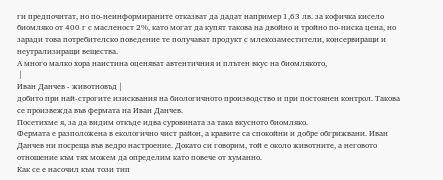ги предпочитат, но по-неинформираните отказват да дадат например 1,63 лв. за кофичка кисело биомляко от 400 г с масленост 2%, като могат да купят такова на двойно и тройно по-ниска цена, но заради това потребителско поведение те получават продукт с млекозаместители, консервиращи и неутрализиращи вещества.
А много малко хора наистина оценяват автентичния и плътен вкус на биомлякото,
 |
Иван Данчев - животновъд |
добито при най-строгите изисквания на биологичното производство и при постоянен контрол. Такова се произвежда във фермата на Иван Данчев.
Посетихме я, за да видим откъде идва суровината за така вкусното биомляко.
Фермата е разположена в екологично чист район, а кравите са спокойни и добре обгрижвани. Иван Данчев ни посреща във ведро настроение. Докато си говорим, той е около животните, а неговото отношение към тях можем да определим като повече от хуманно.
Как се е насочил към този тип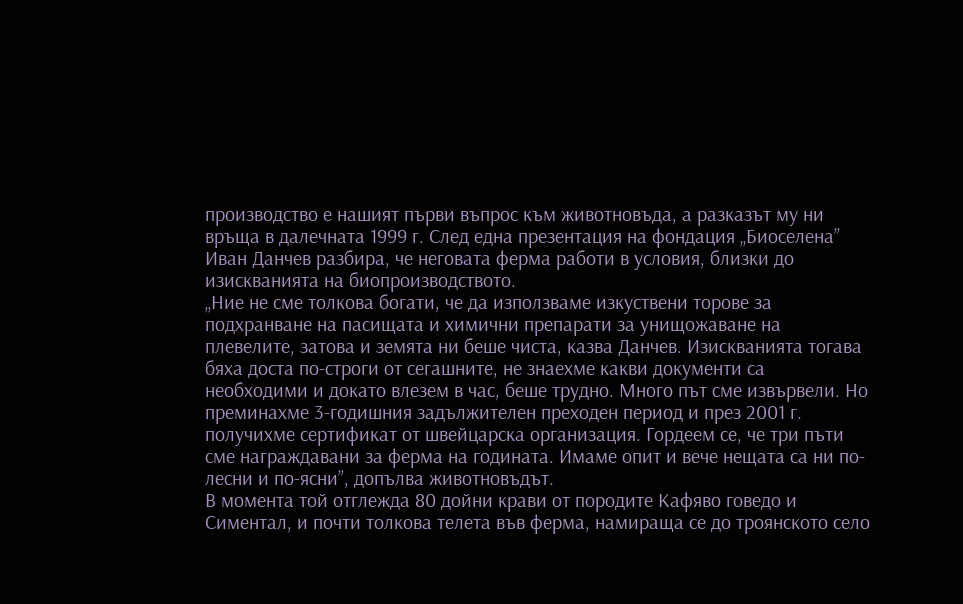производство е нашият първи въпрос към животновъда, а разказът му ни връща в далечната 1999 г. След една презентация на фондация „Биоселена” Иван Данчев разбира, че неговата ферма работи в условия, близки до изискванията на биопроизводството.
„Ние не сме толкова богати, че да използваме изкуствени торове за подхранване на пасищата и химични препарати за унищожаване на плевелите, затова и земята ни беше чиста, казва Данчев. Изискванията тогава бяха доста по-строги от сегашните, не знаехме какви документи са необходими и докато влезем в час, беше трудно. Много път сме извървели. Но преминахме 3-годишния задължителен преходен период и през 2001 г. получихме сертификат от швейцарска организация. Гордеем се, че три пъти сме награждавани за ферма на годината. Имаме опит и вече нещата са ни по-лесни и по-ясни”, допълва животновъдът.
В момента той отглежда 80 дойни крави от породите Кафяво говедо и Симентал, и почти толкова телета във ферма, намираща се до троянското село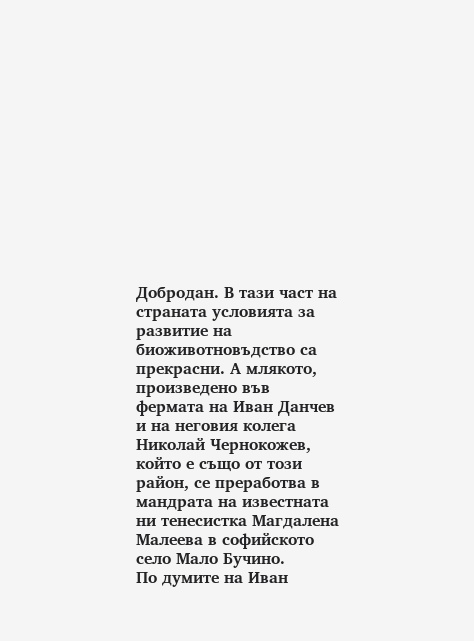Добродан. В тази част на страната условията за развитие на биоживотновъдство са прекрасни. А млякото, произведено във фермата на Иван Данчев и на неговия колега Николай Чернокожев, който е също от този район, се преработва в мандрата на известната ни тенесистка Магдалена Малеева в софийското село Мало Бучино.
По думите на Иван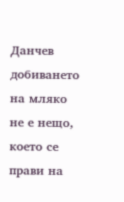Данчев добиването на мляко не е нещо, което се прави на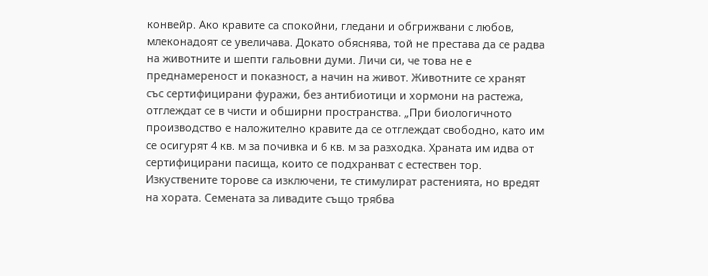конвейр. Ако кравите са спокойни, гледани и обгрижвани с любов, млеконадоят се увеличава. Докато обяснява, той не престава да се радва на животните и шепти гальовни думи. Личи си, че това не е преднамереност и показност, а начин на живот. Животните се хранят със сертифицирани фуражи, без антибиотици и хормони на растежа, отглеждат се в чисти и обширни пространства. „При биологичното производство е наложително кравите да се отглеждат свободно, като им се осигурят 4 кв. м за почивка и 6 кв. м за разходка. Храната им идва от сертифицирани пасища, които се подхранват с естествен тор. Изкуствените торове са изключени, те стимулират растенията, но вредят на хората. Семената за ливадите също трябва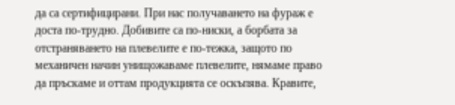да са сертифицирани. При нас получаването на фураж е доста по-трудно. Добивите са по-ниски, а борбата за отстраняването на плевелите е по-тежка, защото по механичен начин унищожаваме плевелите, нямаме право да пръскаме и оттам продукцията се оскъпява. Кравите,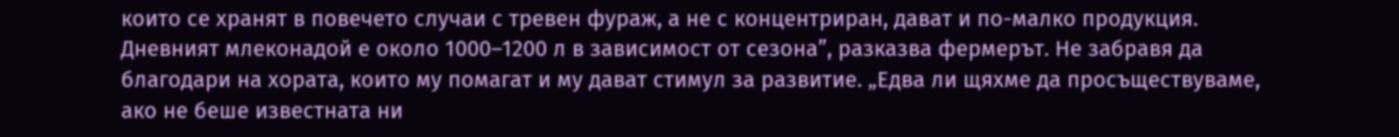които се хранят в повечето случаи с тревен фураж, а не с концентриран, дават и по-малко продукция. Дневният млеконадой е около 1000–1200 л в зависимост от сезона”, разказва фермерът. Не забравя да благодари на хората, които му помагат и му дават стимул за развитие. „Едва ли щяхме да просъществуваме, ако не беше известната ни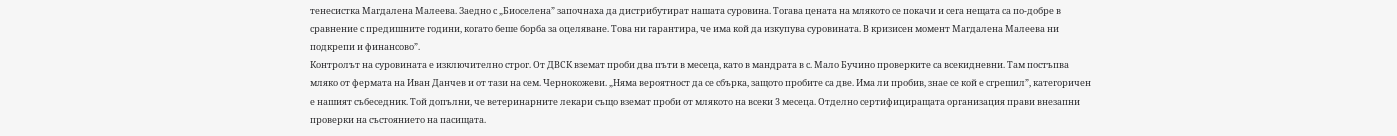тенесистка Магдалена Малеева. Заедно с „Биоселена” започнаха да дистрибутират нашата суровина. Тогава цената на млякото се покачи и сега нещата са по-добре в сравнение с предишните години, когато беше борба за оцеляване. Това ни гарантира, че има кой да изкупува суровината. В кризисен момент Магдалена Малеева ни подкрепи и финансово”.
Контролът на суровината е изключително строг. От ДВСК вземат проби два пъти в месеца, като в мандрата в с. Мало Бучино проверките са всекидневни. Там постъпва мляко от фермата на Иван Данчев и от тази на сем. Чернокожеви. „Няма вероятност да се сбърка, защото пробите са две. Има ли пробив, знае се кой е сгрешил”, категоричен е нашият събеседник. Той допълни, че ветеринарните лекари също вземат проби от млякото на всеки 3 месеца. Отделно сертифициращата организация прави внезапни проверки на състоянието на пасищата.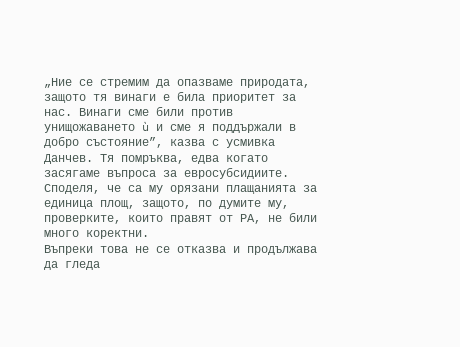„Ние се стремим да опазваме природата, защото тя винаги е била приоритет за нас. Винаги сме били против унищожаването ù и сме я поддържали в добро състояние”, казва с усмивка Данчев. Тя помръква, едва когато засягаме въпроса за евросубсидиите. Споделя, че са му орязани плащанията за единица площ, защото, по думите му, проверките, които правят от РА, не били много коректни.
Въпреки това не се отказва и продължава да гледа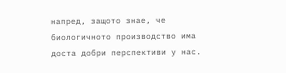напред, защото знае, че биологичното производство има доста добри перспективи у нас.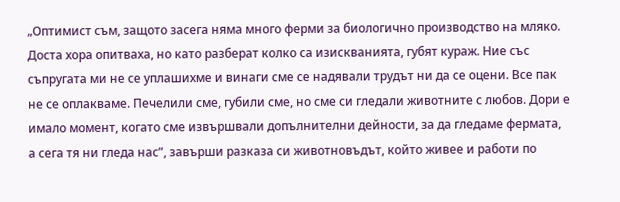„Оптимист съм, защото засега няма много ферми за биологично производство на мляко. Доста хора опитваха, но като разберат колко са изискванията, губят кураж. Ние със съпругата ми не се уплашихме и винаги сме се надявали трудът ни да се оцени. Все пак не се оплакваме. Печелили сме, губили сме, но сме си гледали животните с любов. Дори е имало момент, когато сме извършвали допълнителни дейности, за да гледаме фермата, а сега тя ни гледа нас”, завърши разказа си животновъдът, който живее и работи по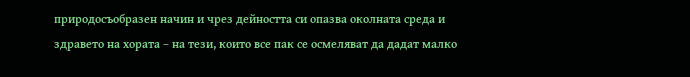природосъобразен начин и чрез дейността си опазва околната среда и здравето на хората – на тези, които все пак се осмеляват да дадат малко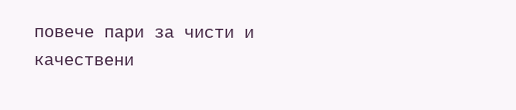повече пари за чисти и качествени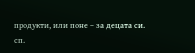продукти, или поне – за децата си.
сп.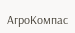АгроКомпас